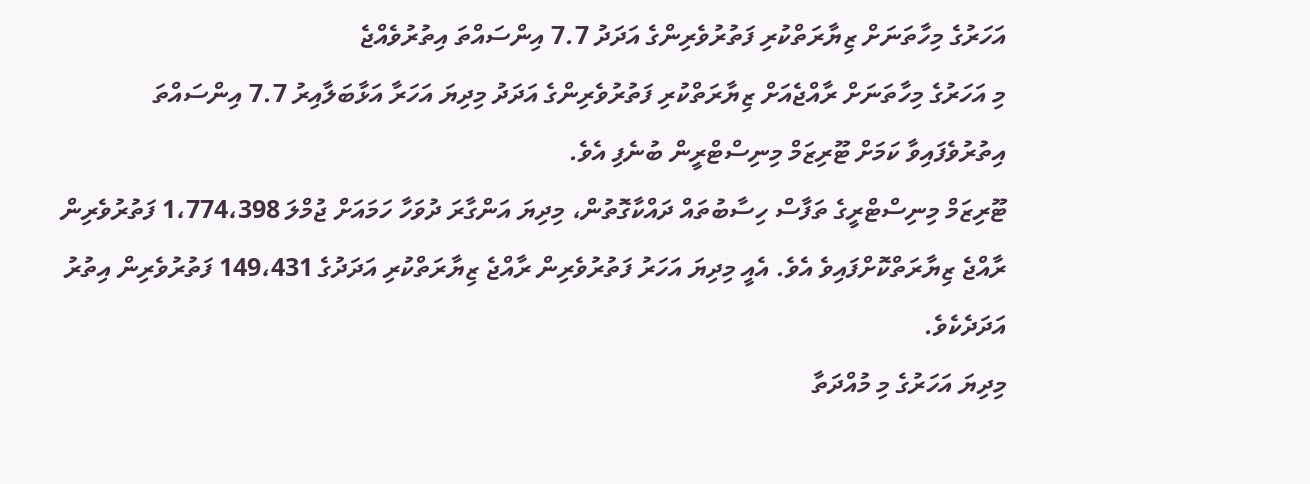އަހަރުގެ މިހާތަނަށް ޒިޔާރަތްކުރި ފަތުރުވެރިންގެ އަދަދު 7.7 އިންސައްތަ އިތުރުވެއްޖެ
މި އަހަރުގެ މިހާތަނަށް ރާއްޖެއަށް ޒިޔާރަތްކުރި ފަތުރުވެރިންގެ އަދަދު މިދިޔަ އަހަރާ އަޅާބަލާއިރު 7.7 އިންސައްތަ އިތުރުވެފައިވާ ކަމަށް ޓޫރިޒަމް މިނިސްޓްރީން ބުނެފި އެވެ.
ޓޫރިޒަމް މިނިސްޓްރީގެ ތަފާސް ހިސާބުތައް ދައްކާގޮތުން، މިދިޔަ އަންގާރަ ދުވަހާ ހަމައަށް ޖުމްލަ 1،774،398 ފަތުރުވެރިން ރާއްޖެ ޒިޔާރަތްކޮށްފައިވެ އެވެ. އެއީ މިދިޔަ އަހަރު ފަތުރުވެރިން ރާއްޖެ ޒިޔާރަތްކުރި އަދަދުގެ 149،431 ފަތުރުވެރިން އިތުރު އަދަދެކެވެ.
މިދިޔަ އަހަރުގެ މި މުއްދަތާ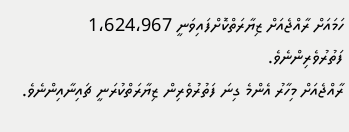ހަމައަށް ރާއްޖެއަށް ޒިޔާރަތްކޮށްފައިވަނީ 1،624،967 ފަތުރުވެރިންނެވެ.
ރާއްޖެއަށް މިހާރު އެންމެ ގިނަ ފަތުރުވެރިން ޒިޔާރަތްކުރަނީ ޗައިނާއިންނެވެ.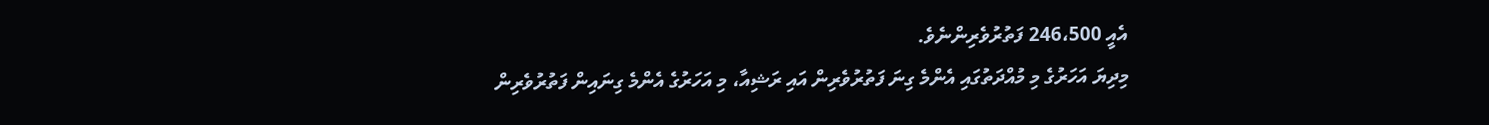އެއީ 246،500 ފަތުރުވެރިންނެވެ.
މިދިޔަ އަހަރުގެ މި މުއްދަތުގައި އެންމެ ގިނަ ފަތުރުވެރިން އައި ރަޝިއާ، މި އަހަރުގެ އެންމެ ގިނައިން ފަތުރުވެރިން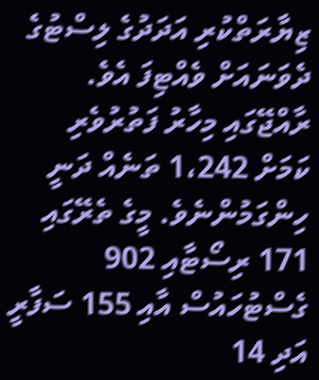ޒިޔާރަތްކުރި އަދަދުގެ ލިސްޓުގެ ދެވަނައަށް ވެއްޓިފަ އެވެ.
ރާއްޖޭގައި މިހާރު ފަތުރުވެރި ކަމަށް 1،242 ތަނެއް ދަނީ ހިންގަމުންނެވެ. މީގެ ތެރޭގައި 171 ރިސޯޓާއި 902 ގެސްޓުހައުސް އާއި 155 ސަފާރީ އަދި 14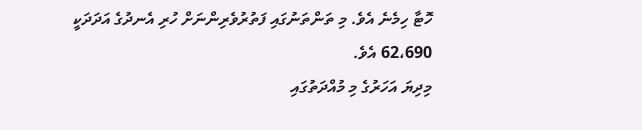ހޮޓާ ހިމެނެ އެވެ. މި ތަންތަނުގައި ފަތުރުވެރިންނަށް ހުރި އެނދުގެ އަދަދަކީ 62،690 އެވެ.
މިދިޔަ އަހަރުގެ މި މުއްދަތުގައި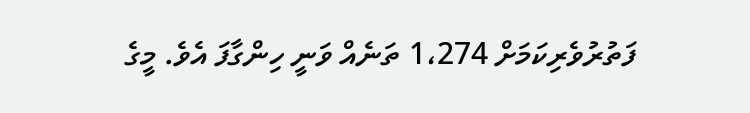ފަތުރުވެރިކަމަށް 1،274 ތަނެއް ވަނީ ހިންގާފަ އެވެ. މީގެ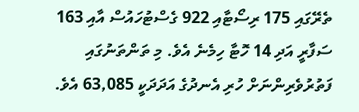ތެރޭގައި 175 ރިސޯޓާއި 922 ގެސްޓުހައުސް އާއި 163 ސަފާރީ އަދި 14 ހޮޓާ ހިމެނެ އެވެ. މި ތަންތަނުގައި ފަތުރުވެރިންނަށް ހުރި އެނދުގެ އަދަދަކީ 63,085 އެވެ.